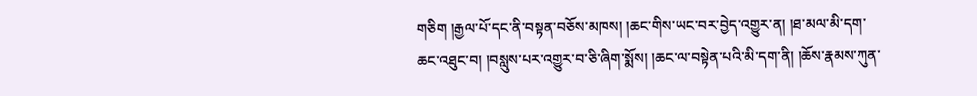གཅིག །རྒྱལ་པོ་དང་ནི་བསྟན་བཅོས་མཁས། །ཆང་གིས་ཡང་བར་བྱེད་འགྱུར་ན། །ཐ་མལ་མི་དག་ཆང་འཐུང་བ། །བསླུས་པར་འགྱུར་བ་ཅི་ཞིག་སྨོས། །ཆང་ལ་བསྟེན་པའི་མི་དག་ནི། །ཆོས་རྣམས་ཀུན་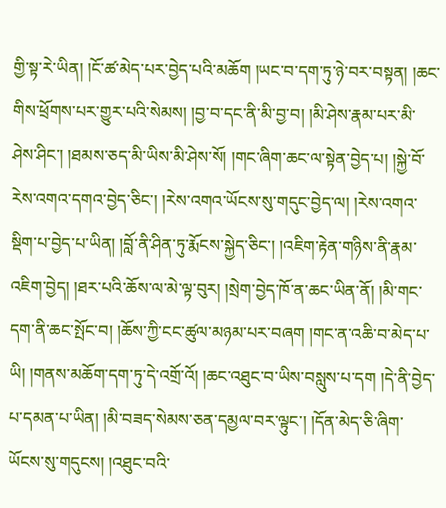གྱི་སྟ་རེ་ཡིན། །ངོ་ཚ་མེད་པར་བྱེད་པའི་མཆོག །ཡང་བ་དག་ཏུ་ཉེ་བར་བསྟན། །ཆང་གིས་ཕྲོགས་པར་གྱུར་པའི་སེམས། །བྱ་བ་དང་ནི་མི་བྱ་བ། །མི་ཤེས་རྣམ་པར་མི་ཤེས་ཤིང་། །ཐམས་ཅད་མི་ཡིས་མི་ཤེས་སོ། །གང་ཞིག་ཆང་ལ་སྟེན་བྱེད་པ། །སྐྱེ་བོ་རེས་འགའ་དགའ་བྱེད་ཅིང་། །རེས་འགའ་ཡོངས་སུ་གདུང་བྱེད་ལ། །རེས་འགའ་སྡིག་པ་བྱེད་པ་ཡིན། །བློ་ནི་ཤིན་ཏུ་རྨོངས་སྐྱེད་ཅིང་། །འཇིག་རྟེན་གཉིས་ནི་རྣམ་འཇིག་བྱེད། །ཐར་པའི་ཆོས་ལ་མེ་ལྟ་བུར། །སྲེག་བྱེད་ཁོ་ན་ཆང་ཡིན་ནོ། །མི་གང་དག་ནི་ཆང་སྤོང་བ། །ཆོས་ཀྱི་ངང་ཚུལ་མཉམ་པར་བཞག །གང་ན་འཆི་བ་མེད་པ་ཡི། །གནས་མཆོག་དག་ཏུ་དེ་འགྲོ་འོ། །ཆང་འཐུང་བ་ཡིས་བསླུས་པ་དག །དེ་ནི་བྱེད་པ་དམན་པ་ཡིན། །མི་བཟད་སེམས་ཅན་དམྱལ་བར་ལྟུང་། །དོན་མེད་ཅི་ཞིག་ཡོངས་སུ་གདུངས། །འཐུང་བའི་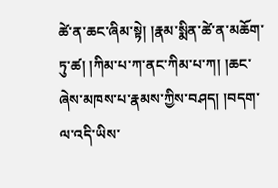ཚེ་ན་ཆང་ཞིམ་སྟེ། །རྣམ་སྨིན་ཚེ་ན་མཆོག་ཏུ་ཚ། །ཀིམ་པ་ཀ་ནང་ཀིམ་པ་ཀ། །ཆང་ཞེས་མཁས་པ་རྣམས་ཀྱིས་བཤད། །བདག་ལ་འདི་ཡིས་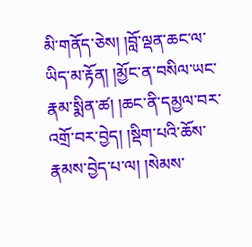མི་གནོད་ཅེས། །བློ་ལྡན་ཆང་ལ་ཡིད་མ་རྟོན། །མྱོང་ན་བསིལ་ཡང་རྣམ་སྨིན་ཚ། །ཆང་ནི་དམྱལ་བར་འགྲོ་བར་བྱེད། །སྡིག་པའི་ཆོས་རྣམས་བྱེད་པ་ལ། །སེམས་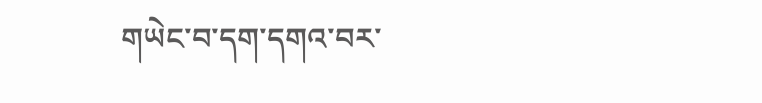གཡེང་བ་དག་དགའ་བར་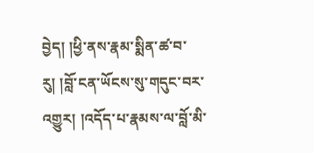བྱེད། །ཕྱི་ནས་རྣམ་སྨིན་ཚ་བ་རུ། །བློ་ངན་ཡོངས་སུ་གདུང་བར་འགྱུར། །འདོད་པ་རྣམས་ལ་བློ་མི་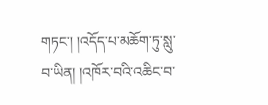གཏང་། །འདོད་པ་མཆོག་ཏུ་སླུ་བ་ཡིན། །འཁོར་བའི་འཆིང་བ་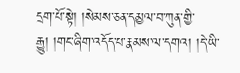དྲག་པོ་སྟེ། །སེམས་ཅན་དམྱལ་བ་ཀུན་གྱི་རྒྱུ། །གང་ཞིག་འདོད་པ་རྣམས་ལ་དགའ། །དེ་ཡི་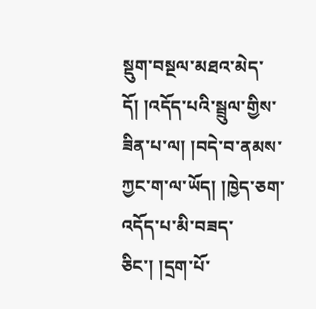སྡུག་བསྔལ་མཐའ་མེད་དོ། །འདོད་པའི་སྦྲུལ་གྱིས་ཟིན་པ་ལ། །བདེ་བ་ནམས་ཀྱང་ག་ལ་ཡོད། །ཁྱེད་ཅག་འདོད་པ་མི་བཟད་ཅིང་། །དྲག་པོ་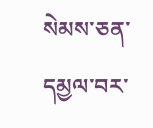སེམས་ཅན་དམྱལ་བར་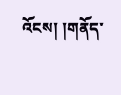འོངས། །གནོད་